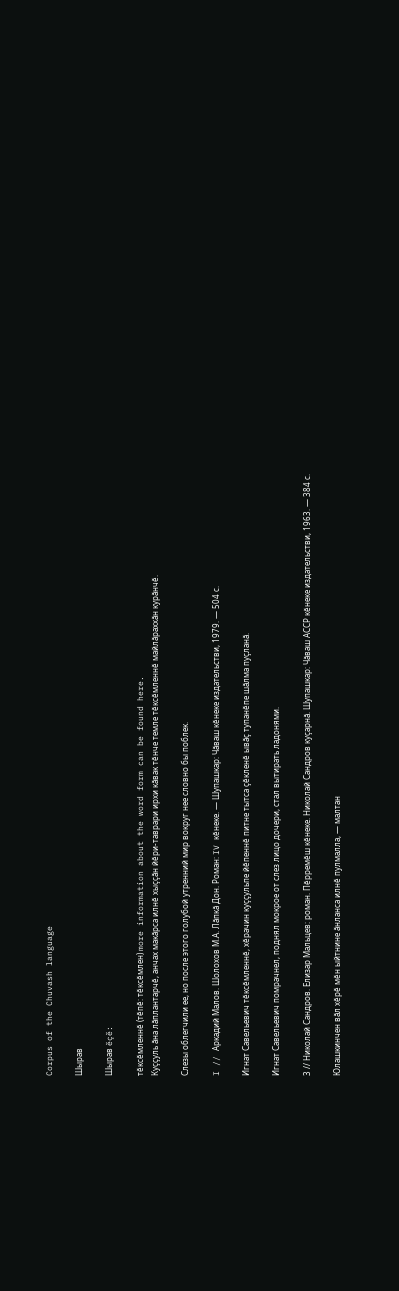Corpus of the Chuvash language

Шырав

Шырав ĕçĕ:

тӗксӗмленнӗ (тĕпĕ: тӗксӗмлен) more information about the word form can be found here.
Куҫҫуль ӑна лӑплантарчӗ, анчах макӑрса илнӗ хыҫҫӑн йӗри-таврари ирхи кӑвак тӗнче темле тӗксӗмленнӗ майлӑраххӑн курӑнчӗ.

Слезы облегчили ее, но после этого голубой утренний мир вокруг нее словно бы поблек.

I // Аркадий Малов. Шолохов М.А. Лӑпкӑ Дон. Роман: IV кӗнеке. — Шупашкар: Чӑваш кӗнеке издательстви, 1979. — 504 с.

Игнат Савельевич тӗксӗмленнӗ, хӗрачин куҫҫульпе йӗпеннӗ питне тытса ҫӗкленӗ ывӑҫ тупанӗпе шӑлма пуҫланӑ.

Игнат Савельевич помрачнел, поднял мокрое от слез лицо дочери, стал вытирать ладонями.

3 // Николай Сандров. Елизар Мальцев: роман. Пӗрремӗш кӗнеке. Николай Сандров куҫарнӑ. Шупашкар: Чӑваш АССР кӗнеке издательстви, 1963. — 384 с.

Юлашкинчен вӑл хӗрӗ мӗн ыйтнине ӑнланса илнӗ пулмалла, — малтан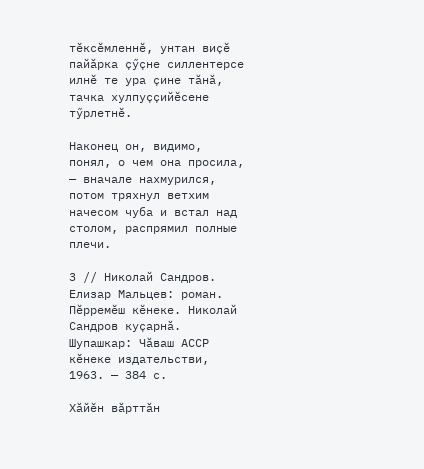тӗксӗмленнӗ, унтан виҫӗ пайӑрка ҫӳҫне силлентерсе илнӗ те ура ҫине тӑнӑ, тачка хулпуҫҫийӗсене тӳрлетнӗ.

Наконец он, видимо, понял, о чем она просила, — вначале нахмурился, потом тряхнул ветхим начесом чуба и встал над столом, распрямил полные плечи.

3 // Николай Сандров. Елизар Мальцев: роман. Пӗрремӗш кӗнеке. Николай Сандров куҫарнӑ. Шупашкар: Чӑваш АССР кӗнеке издательстви, 1963. — 384 с.

Хӑйӗн вӑрттӑн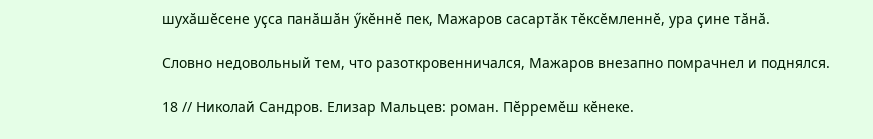шухӑшӗсене уҫса панӑшӑн ӳкӗннӗ пек, Мажаров сасартӑк тӗксӗмленнӗ, ура ҫине тӑнӑ.

Словно недовольный тем, что разоткровенничался, Мажаров внезапно помрачнел и поднялся.

18 // Николай Сандров. Елизар Мальцев: роман. Пӗрремӗш кӗнеке.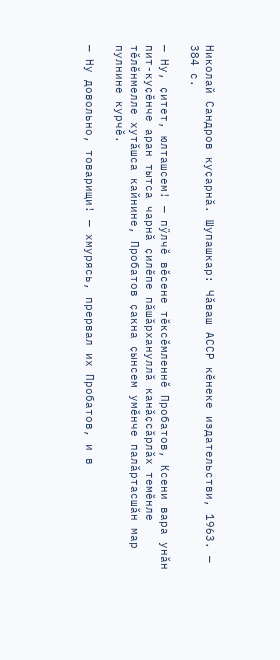Николай Сандров куҫарнӑ. Шупашкар: Чӑваш АССР кӗнеке издательстви, 1963. — 384 с.

— Ну, ҫитет, юлташсем! — пӳлчӗ вӗсене тӗксӗмленнӗ Пробатов, Ксени вара унӑн пит-куҫӗнче аран тытса чарнӑ ҫилӗпе пӑшӑрхануллӑ канӑҫсӑрлӑх темӗнле тӗлӗнмелле хутӑшса кайнине, Пробатов ҫакна ҫынсем умӗнче палӑртасшӑн мар пулнине курчӗ.

— Ну довольно, товарищи! — хмурясь, прервал их Пробатов, и в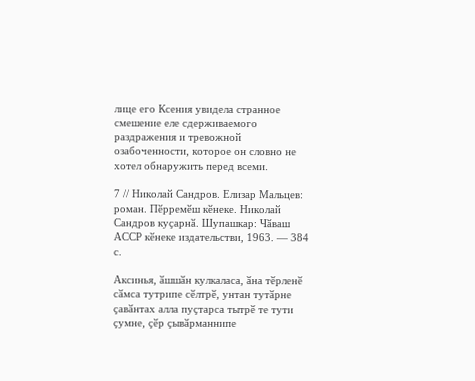лице его Ксения увидела странное смешение еле сдерживаемого раздражения и тревожной озабоченности, которое он словно не хотел обнаружить перед всеми.

7 // Николай Сандров. Елизар Мальцев: роман. Пӗрремӗш кӗнеке. Николай Сандров куҫарнӑ. Шупашкар: Чӑваш АССР кӗнеке издательстви, 1963. — 384 с.

Аксинья, ӑшшӑн кулкаласа, ӑна тӗрленӗ сӑмса тутрипе сӗлтрӗ, унтан тутӑрне ҫавӑнтах алла пуҫтарса тытрӗ те тути ҫумне, ҫӗр ҫывӑрманнипе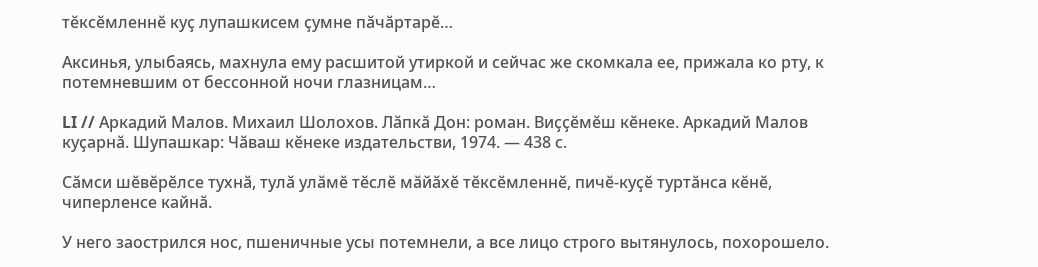тӗксӗмленнӗ куҫ лупашкисем ҫумне пӑчӑртарӗ…

Аксинья, улыбаясь, махнула ему расшитой утиркой и сейчас же скомкала ее, прижала ко рту, к потемневшим от бессонной ночи глазницам…

LI // Аркадий Малов. Михаил Шолохов. Лӑпкӑ Дон: роман. Виҫҫӗмӗш кӗнеке. Аркадий Малов куҫарнӑ. Шупашкар: Чӑваш кӗнеке издательстви, 1974. — 438 с.

Сӑмси шӗвӗрӗлсе тухнӑ, тулӑ улӑмӗ тӗслӗ мӑйӑхӗ тӗксӗмленнӗ, пичӗ-куҫӗ туртӑнса кӗнӗ, чиперленсе кайнӑ.

У него заострился нос, пшеничные усы потемнели, а все лицо строго вытянулось, похорошело.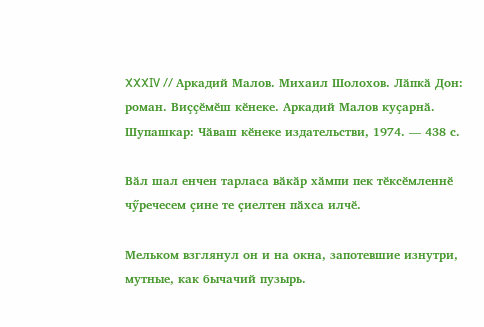XXXIV // Аркадий Малов. Михаил Шолохов. Лӑпкӑ Дон: роман. Виҫҫӗмӗш кӗнеке. Аркадий Малов куҫарнӑ. Шупашкар: Чӑваш кӗнеке издательстви, 1974. — 438 с.

Вӑл шал енчен тарласа вӑкӑр хӑмпи пек тӗксӗмленнӗ чӳречесем ҫине те ҫиелтен пӑхса илчӗ.

Мельком взглянул он и на окна, запотевшие изнутри, мутные, как бычачий пузырь.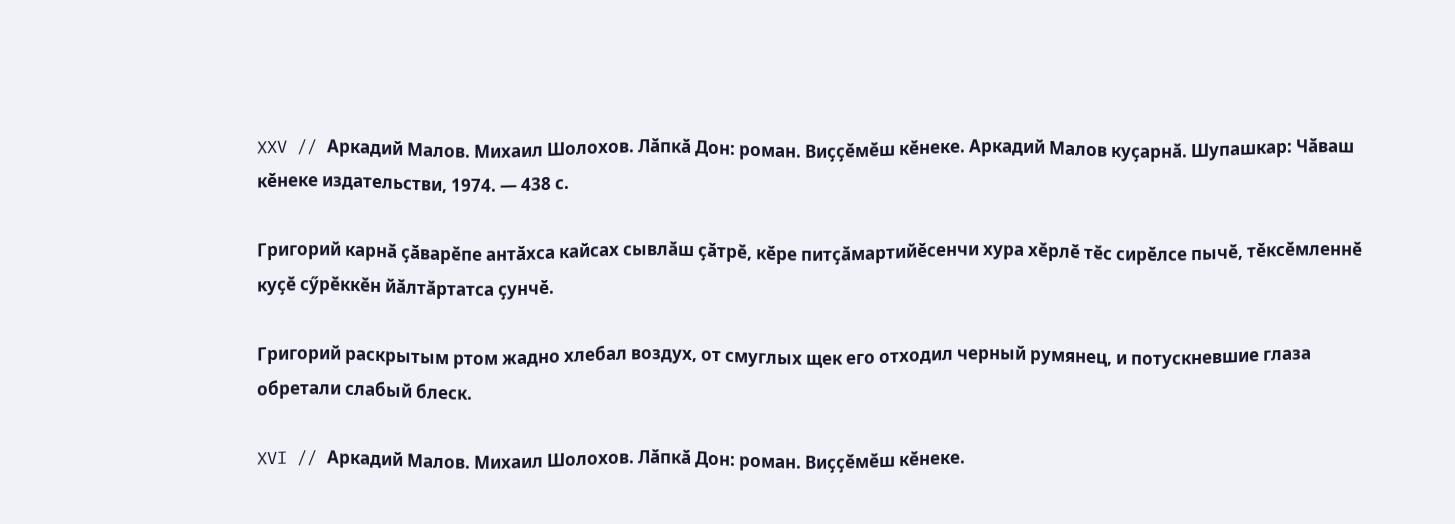XXV // Аркадий Малов. Михаил Шолохов. Лӑпкӑ Дон: роман. Виҫҫӗмӗш кӗнеке. Аркадий Малов куҫарнӑ. Шупашкар: Чӑваш кӗнеке издательстви, 1974. — 438 с.

Григорий карнӑ ҫӑварӗпе антӑхса кайсах сывлӑш ҫӑтрӗ, кӗре питҫӑмартийӗсенчи хура хӗрлӗ тӗс сирӗлсе пычӗ, тӗксӗмленнӗ куҫӗ сӳрӗккӗн йӑлтӑртатса ҫунчӗ.

Григорий раскрытым ртом жадно хлебал воздух, от смуглых щек его отходил черный румянец, и потускневшие глаза обретали слабый блеск.

XVI // Аркадий Малов. Михаил Шолохов. Лӑпкӑ Дон: роман. Виҫҫӗмӗш кӗнеке.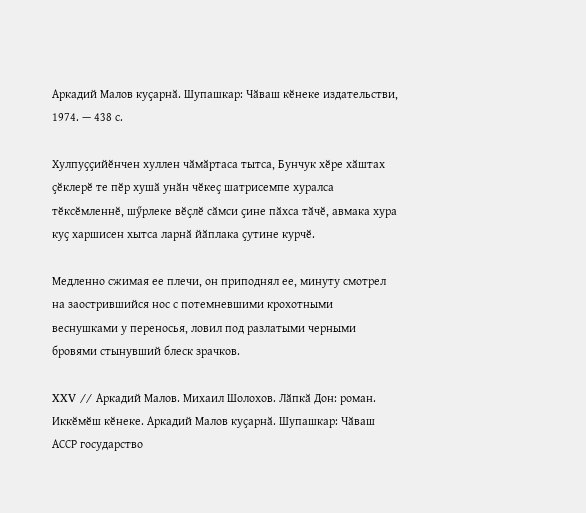Аркадий Малов куҫарнӑ. Шупашкар: Чӑваш кӗнеке издательстви, 1974. — 438 с.

Хулпуҫҫийӗнчен хуллен чӑмӑртаса тытса, Бунчук хӗре хӑштах ҫӗклерӗ те пӗр хушӑ унӑн чӗкеҫ шатрисемпе хуралса тӗксӗмленнӗ, шӳрлеке вӗҫлӗ сӑмси ҫине пӑхса тӑчӗ, авмака хура куҫ харшисен хытса ларнӑ йӑплака ҫутине курчӗ.

Медленно сжимая ее плечи, он приподнял ее, минуту смотрел на заострившийся нос с потемневшими крохотными веснушками у переносья, ловил под разлатыми черными бровями стынувший блеск зрачков.

XXV // Аркадий Малов. Михаил Шолохов. Лӑпкӑ Дон: роман. Иккӗмӗш кӗнеке. Аркадий Малов куҫарнӑ. Шупашкар: Чӑваш АССР государство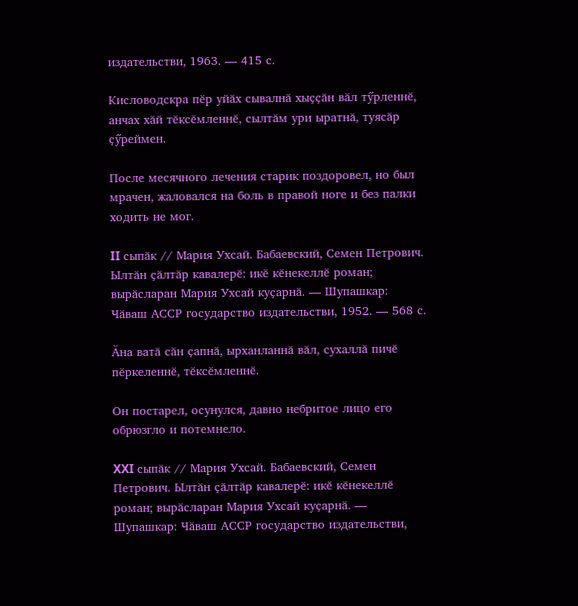издательстви, 1963. — 415 с.

Кисловодскра пӗр уйӑх сывалнӑ хыҫҫӑн вӑл тӳрленнӗ, анчах хӑй тӗксӗмленнӗ, сылтӑм ури ыратнӑ, туясӑр ҫӳреймен.

После месячного лечения старик поздоровел, но был мрачен, жаловался на боль в правой ноге и без палки ходить не мог.

II сыпӑк // Мария Ухсай. Бабаевский, Семен Петрович. Ылтӑн ҫӑлтӑр кавалерӗ: икӗ кӗнекеллӗ роман; вырӑсларан Мария Ухсай куҫарнӑ. — Шупашкар: Чӑваш АССР государство издательстви, 1952. — 568 с.

Ӑна ватӑ сӑн ҫапнӑ, ырханланнӑ вӑл, сухаллӑ пичӗ пӗркеленнӗ, тӗксӗмленнӗ.

Он постарел, осунулся, давно небритое лицо его обрюзгло и потемнело.

XXI сыпӑк // Мария Ухсай. Бабаевский, Семен Петрович. Ылтӑн ҫӑлтӑр кавалерӗ: икӗ кӗнекеллӗ роман; вырӑсларан Мария Ухсай куҫарнӑ. — Шупашкар: Чӑваш АССР государство издательстви,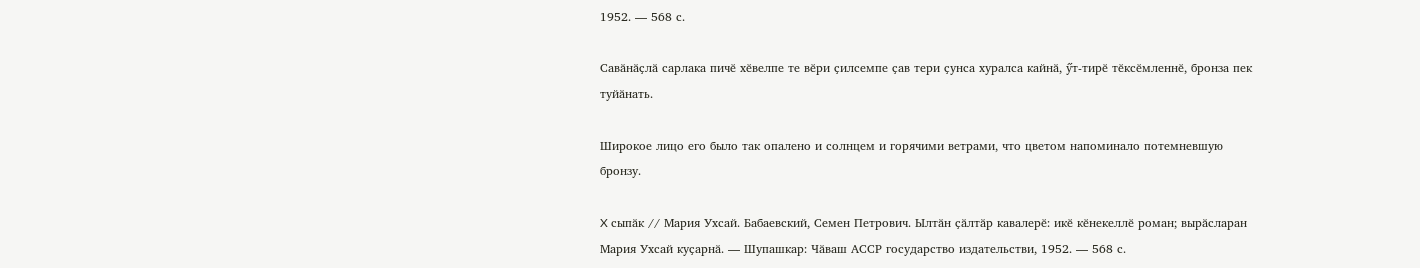1952. — 568 с.

Савӑнӑҫлӑ сарлака пичӗ хӗвелпе те вӗри ҫилсемпе ҫав тери ҫунса хуралса кайнӑ, ӳт-тирӗ тӗксӗмленнӗ, бронза пек туйӑнать.

Широкое лицо его было так опалено и солнцем и горячими ветрами, что цветом напоминало потемневшую бронзу.

X сыпӑк // Мария Ухсай. Бабаевский, Семен Петрович. Ылтӑн ҫӑлтӑр кавалерӗ: икӗ кӗнекеллӗ роман; вырӑсларан Мария Ухсай куҫарнӑ. — Шупашкар: Чӑваш АССР государство издательстви, 1952. — 568 с.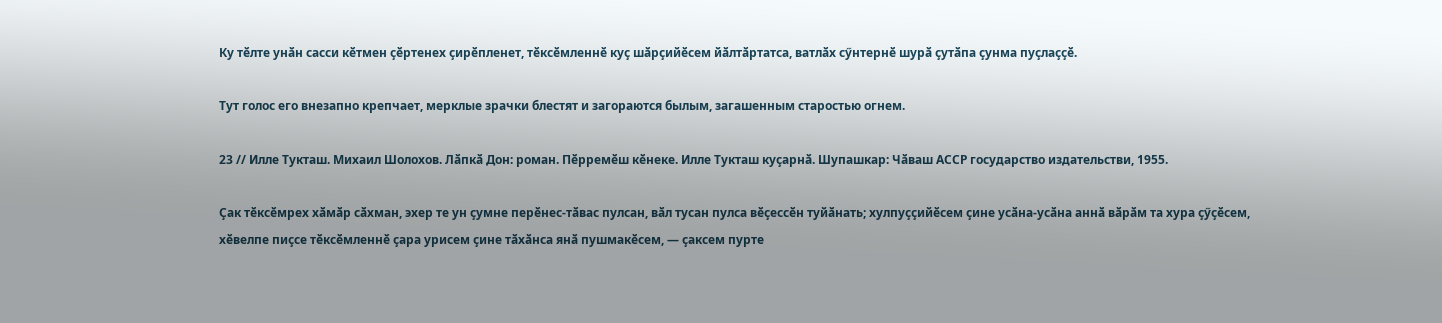Ку тӗлте унӑн сасси кӗтмен ҫӗртенех ҫирӗпленет, тӗксӗмленнӗ куҫ шӑрҫийӗсем йӑлтӑртатса, ватлӑх сӳнтернӗ шурӑ ҫутӑпа ҫунма пуҫлаҫҫӗ.

Тут голос его внезапно крепчает, мерклые зрачки блестят и загораются былым, загашенным старостью огнем.

23 // Илле Тукташ. Михаил Шолохов. Лӑпкӑ Дон: роман. Пӗрремӗш кӗнеке. Илле Тукташ куҫарнӑ. Шупашкар: Чӑваш АССР государство издательстви, 1955.

Ҫак тӗксӗмрех хӑмӑр сӑхман, эхер те ун ҫумне перӗнес-тӑвас пулсан, вӑл тусан пулса вӗҫессӗн туйӑнать; хулпуҫҫийӗсем ҫине усӑна-усӑна аннӑ вӑрӑм та хура ҫӳҫӗсем, хӗвелпе пиҫсе тӗксӗмленнӗ ҫара урисем ҫине тӑхӑнса янӑ пушмакӗсем, — ҫаксем пурте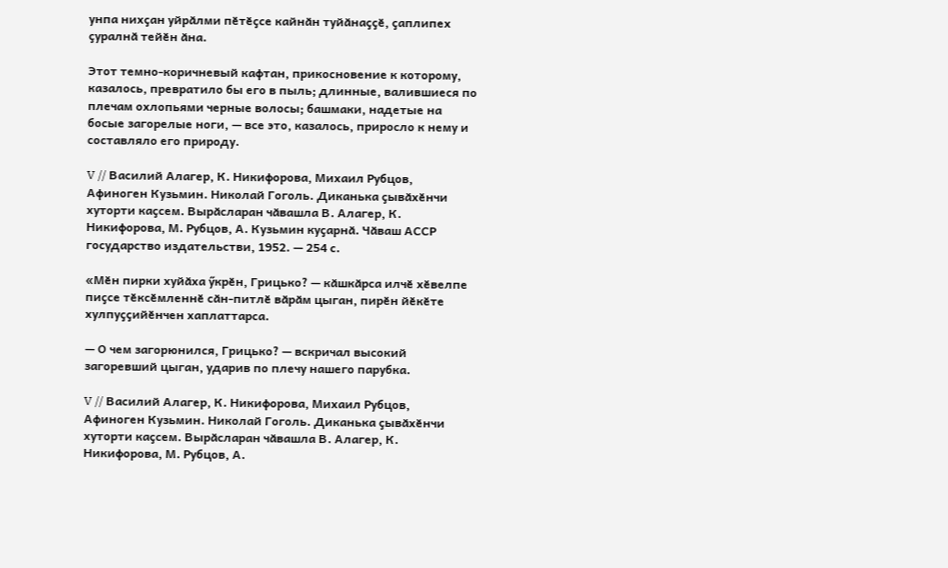унпа нихҫан уйрӑлми пӗтӗҫсе кайнӑн туйӑнаҫҫӗ, ҫаплипех ҫуралнӑ тейӗн ӑна.

Этот темно-коричневый кафтан, прикосновение к которому, казалось, превратило бы его в пыль; длинные, валившиеся по плечам охлопьями черные волосы; башмаки, надетые на босые загорелые ноги, — все это, казалось, приросло к нему и составляло его природу.

V // Василий Алагер, К. Никифорова, Михаил Рубцов, Афиноген Кузьмин. Николай Гоголь. Диканька ҫывӑхӗнчи хуторти каҫсем. Вырӑсларан чӑвашла В. Алагер, К. Никифорова, М. Рубцов, А. Кузьмин куҫарнӑ. Чӑваш АССР государство издательстви, 1952. — 254 с.

«Мӗн пирки хуйӑха ӳкрӗн, Грицько? — кӑшкӑрса илчӗ хӗвелпе пиҫсе тӗксӗмленнӗ сӑн-питлӗ вӑрӑм цыган, пирӗн йӗкӗте хулпуҫҫийӗнчен хаплаттарса.

— О чем загорюнился, Грицько? — вскричал высокий загоревший цыган, ударив по плечу нашего парубка.

V // Василий Алагер, К. Никифорова, Михаил Рубцов, Афиноген Кузьмин. Николай Гоголь. Диканька ҫывӑхӗнчи хуторти каҫсем. Вырӑсларан чӑвашла В. Алагер, К. Никифорова, М. Рубцов, А.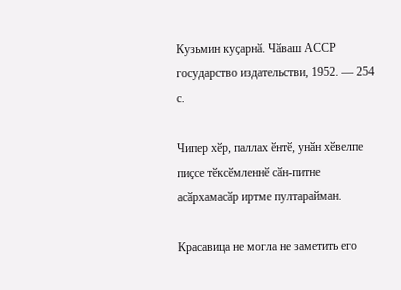Кузьмин куҫарнӑ. Чӑваш АССР государство издательстви, 1952. — 254 с.

Чипер хӗр, паллах ӗнтӗ, унӑн хӗвелпе пиҫсе тӗксӗмленнӗ сӑн-питне асӑрхамасӑр иртме пултарайман.

Красавица не могла не заметить его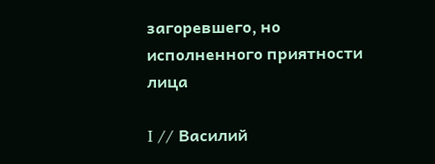загоревшего, но исполненного приятности лица

I // Василий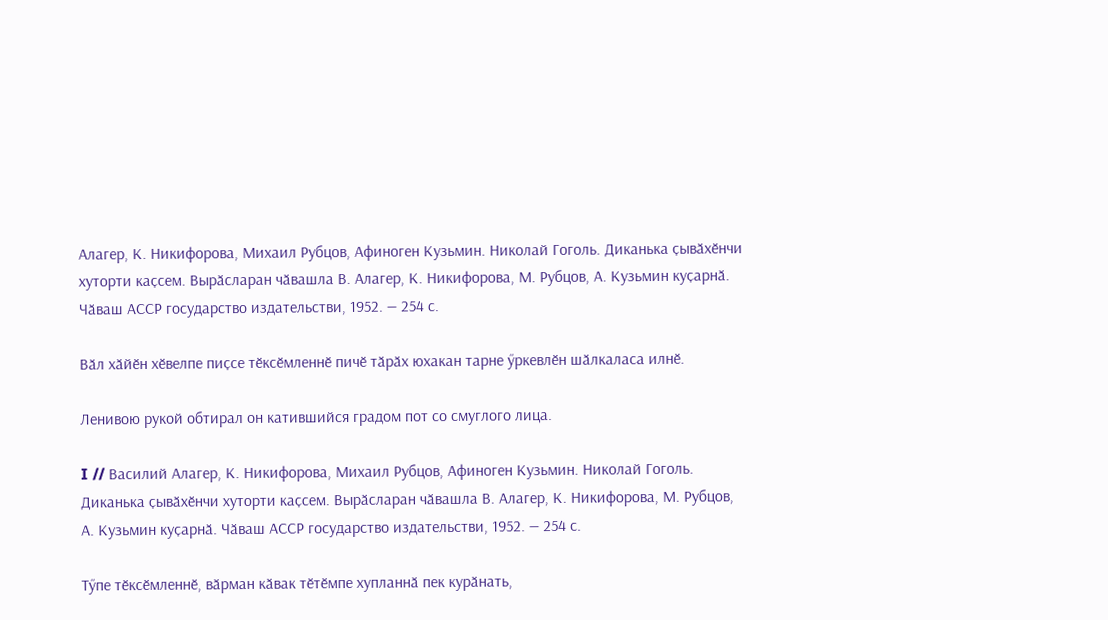Алагер, К. Никифорова, Михаил Рубцов, Афиноген Кузьмин. Николай Гоголь. Диканька ҫывӑхӗнчи хуторти каҫсем. Вырӑсларан чӑвашла В. Алагер, К. Никифорова, М. Рубцов, А. Кузьмин куҫарнӑ. Чӑваш АССР государство издательстви, 1952. — 254 с.

Вӑл хӑйӗн хӗвелпе пиҫсе тӗксӗмленнӗ пичӗ тӑрӑх юхакан тарне ӳркевлӗн шӑлкаласа илнӗ.

Ленивою рукой обтирал он катившийся градом пот со смуглого лица.

I // Василий Алагер, К. Никифорова, Михаил Рубцов, Афиноген Кузьмин. Николай Гоголь. Диканька ҫывӑхӗнчи хуторти каҫсем. Вырӑсларан чӑвашла В. Алагер, К. Никифорова, М. Рубцов, А. Кузьмин куҫарнӑ. Чӑваш АССР государство издательстви, 1952. — 254 с.

Тӳпе тӗксӗмленнӗ, вӑрман кӑвак тӗтӗмпе хупланнӑ пек курӑнать,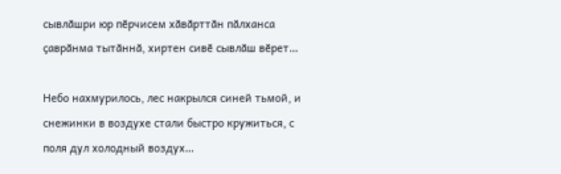сывлӑшри юр пӗрчисем хӑвӑрттӑн пӑлханса ҫаврӑнма тытӑннӑ, хиртен сивӗ сывлӑш вӗрет…

Небо нахмурилось, лес накрылся синей тьмой, и снежинки в воздухе стали быстро кружиться, с поля дул холодный воздух…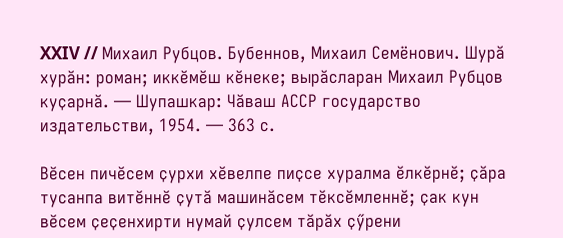XXIV // Михаил Рубцов. Бубеннов, Михаил Семёнович. Шурӑ хурӑн: роман; иккӗмӗш кӗнеке; вырӑсларан Михаил Рубцов куҫарнӑ. — Шупашкар: Чӑваш АССР государство издательстви, 1954. — 363 с.

Вӗсен пичӗсем ҫурхи хӗвелпе пиҫсе хуралма ӗлкӗрнӗ; ҫӑра тусанпа витӗннӗ ҫутӑ машинӑсем тӗксӗмленнӗ; ҫак кун вӗсем ҫеҫенхирти нумай ҫулсем тӑрӑх ҫӳрени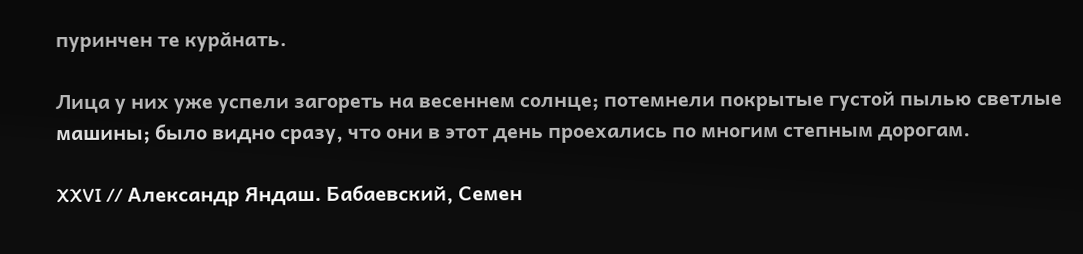пуринчен те курӑнать.

Лица у них уже успели загореть на весеннем солнце; потемнели покрытые густой пылью светлые машины; было видно сразу, что они в этот день проехались по многим степным дорогам.

XXVI // Александр Яндаш. Бабаевский, Семен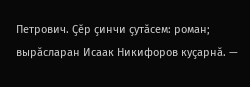Петрович. Ҫӗр ҫинчи ҫутӑсем: роман; вырӑсларан Исаак Никифоров куҫарнӑ. —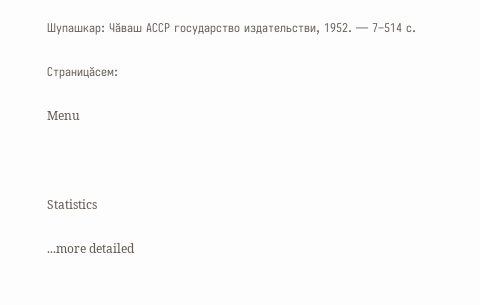Шупашкар: Чӑваш АССР государство издательстви, 1952. — 7–514 с.

Страницăсем:

Menu



Statistics

...more detailed